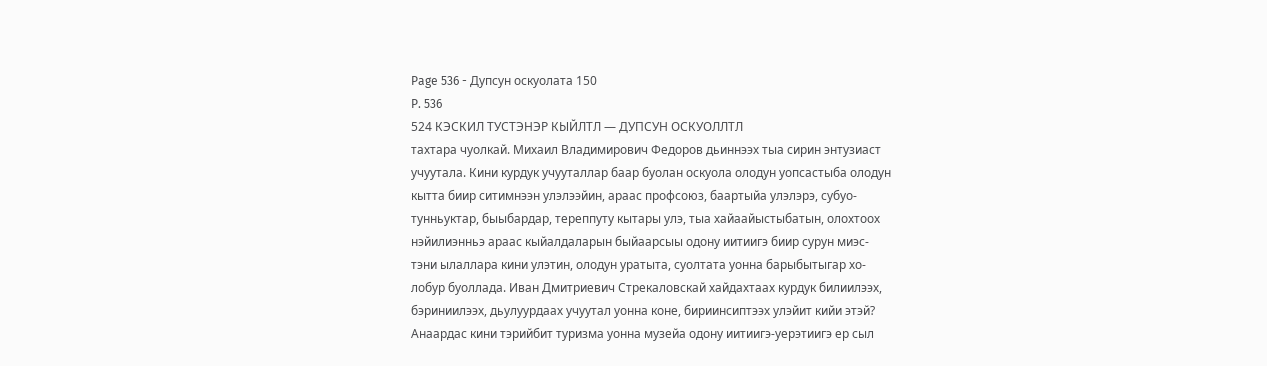Page 536 - Дупсун оскуолата 150
P. 536
524 КЭСКИЛ ТУСТЭНЭР КЫЙЛТЛ — ДУПСУН ОСКУОЛЛТЛ
тахтара чуолкай. Михаил Владимирович Федоров дьиннээх тыа сирин энтузиаст
учуутала. Кини курдук учууталлар баар буолан оскуола олодун уопсастыба олодун
кытта биир ситимнээн улэлээйин, араас профсоюз, баартыйа улэлэрэ, субуо-
тунньуктар, быыбардар, тереппуту кытары улэ, тыа хайаайыстыбатын, олохтоох
нэйилиэнньэ араас кыйалдаларын быйаарсыы одону иитиигэ биир сурун миэс-
тэни ылаллара кини улэтин, олодун уратыта, суолтата уонна барыбытыгар хо-
лобур буоллада. Иван Дмитриевич Стрекаловскай хайдахтаах курдук билиилээх,
бэриниилээх, дьулуурдаах учуутал уонна коне, бириинсиптээх улэйит кийи этэй?
Анаардас кини тэрийбит туризма уонна музейа одону иитиигэ-уерэтиигэ ер сыл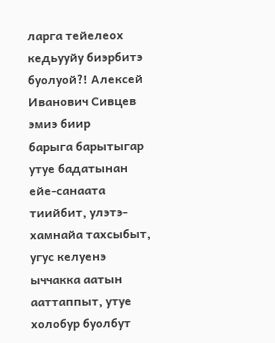ларга тейелеох кедьууйу биэрбитэ буолуой?! Алексей Иванович Сивцев эмиэ биир
барыга барытыгар утуе бадатынан ейе-санаата тиийбит, улэтэ-хамнайа тахсыбыт,
угус келуенэ ыччакка аатын ааттаппыт, утуе холобур буолбут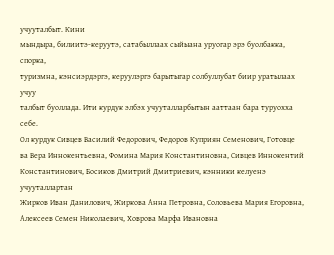учууталбыт. Кини
мындыра, билиитэ-керуутэ, сатабыллаах сыйыана уруогар эрэ буолбакка, спорка,
туризмна, кэнсиэрдэргэ, керуулэргэ барытыгар солбуллубат биир уратылаах учуу
талбыт буоллада. Ити курдук элбэх учууталларбытын ааттаан бара туруохха себе.
Ол курдук Сивцев Василий Федорович, Федоров Куприян Семенович, Готовце
ва Вера Иннокентьевна, Фомина Мария Константиновна, Сивцев Иннокентий
Константинович, Босиков Дмитрий Дмитриевич, кэнники келуенэ учууталлартан
Жирков Иван Данилович, Жиркова Анна Петровна, Соловьева Мария Егоровна,
Алексеев Семен Николаевич, Ховрова Марфа Ивановна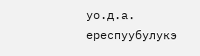уо.д.а. ереспуубулукэ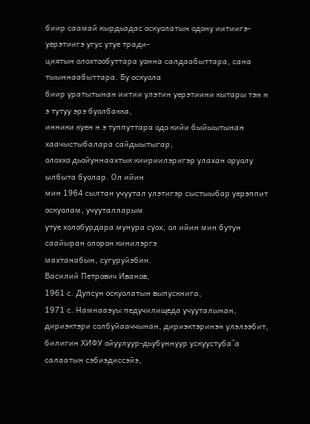биир саамай кырдьадас оскуолатын одону иитиигэ-уерэтиигэ угус утуе тради-
циятын олохтообуттара уонна салдаабыттара, сана тыыннаабыттара. Бу оскуола
биир уратытынан иитии улэтин уерэтиини кытары тэн н э тутуу эрэ буолбакка,
инники куен н э туппуттара одо кийи быйыытынан хаачыстыбалара сайдыытыгар,
олоххо дьойуннаахтык киириилэригэр улахан оруолу ылбыта буолар. Ол ийин
мин 1964 сылтан учуутал улэтигэр сыстыыбар уерэппит оскуолам, учууталларым
утуе холобурдара мунура суох, ол ийин мин бутун саайыран олорон кинилэргэ
махтанабын, сугуруйэбин.
Василий Петрович Иванов,
1961 с. Дупсун оскуолатын выпускнига,
1971 с. Намнааэуы педучилищеда учууталынан,
дириэктэри солбуйааччынан, дириэктэринэн улэлээбит,
билигин ХИФУ ойуулуур-дьубуннуур ускуустуба^а салаатын сэбиэдиссэйэ,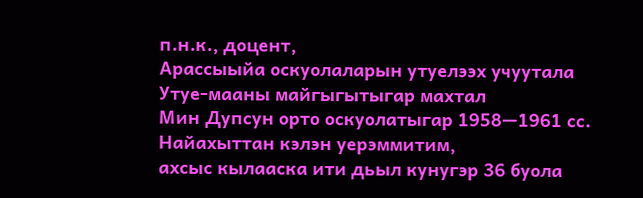п.н.к., доцент,
Арассыыйа оскуолаларын утуелээх учуутала
Утуе-мааны майгыгытыгар махтал
Мин Дупсун орто оскуолатыгар 1958—1961 сс. Найахыттан кэлэн уерэммитим,
ахсыс кылааска ити дьыл кунугэр 36 буола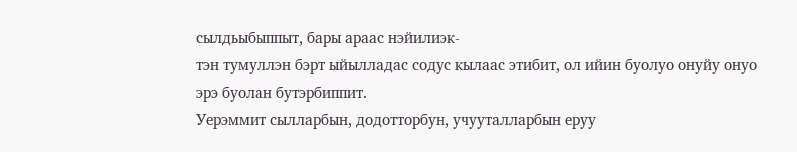сылдьыбыппыт, бары араас нэйилиэк-
тэн тумуллэн бэрт ыйылладас содус кылаас этибит, ол ийин буолуо онуйу онуо
эрэ буолан бутэрбиппит.
Уерэммит сылларбын, додотторбун, учууталларбын еруу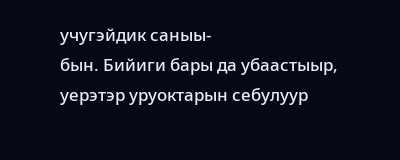учугэйдик саныы-
бын. Бийиги бары да убаастыыр, уерэтэр уруоктарын себулуур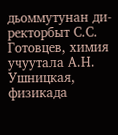дьоммутунан ди-
ректорбыт С.С. Готовцев, химия учуутала А.Н. Ушницкая, физикада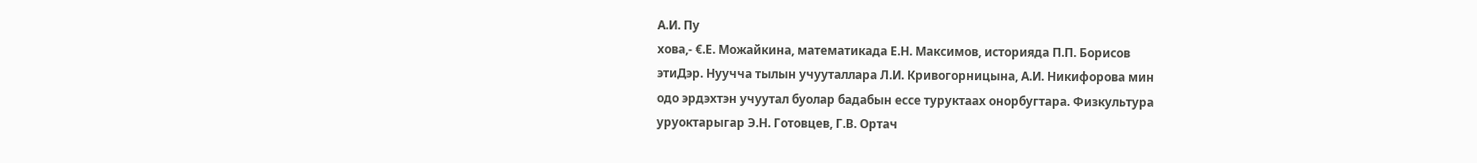А.И. Пу
хова,- €.Е. Можайкина, математикада Е.Н. Максимов, историяда П.П. Борисов
этиДэр. Нуучча тылын учууталлара Л.И. Кривогорницына, А.И. Никифорова мин
одо эрдэхтэн учуутал буолар бадабын ессе туруктаах онорбугтара. Физкультура
уруоктарыгар Э.Н. Готовцев, Г.В. Ортач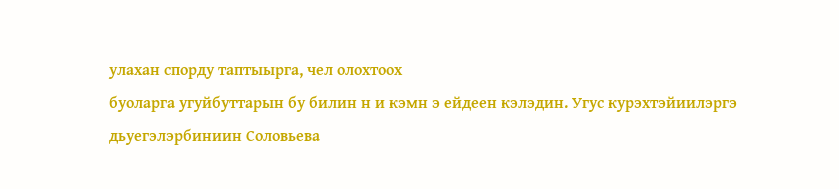улахан спорду таптыырга, чел олохтоох
буоларга угуйбуттарын бу билин н и кэмн э ейдеен кэлэдин. Угус курэхтэйиилэргэ
дьуегэлэрбиниин Соловьева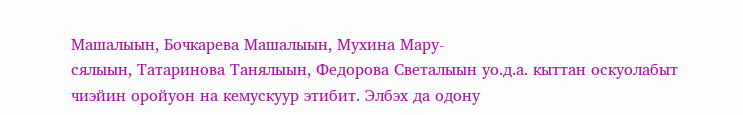Машалыын, Бочкарева Машалыын, Мухина Мару-
сялыын, Татаринова Танялыын, Федорова Светалыын уо.д.а. кыттан оскуолабыт
чиэйин оройуон на кемускуур этибит. Элбэх да одону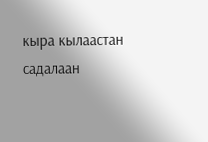кыра кылаастан садалаан